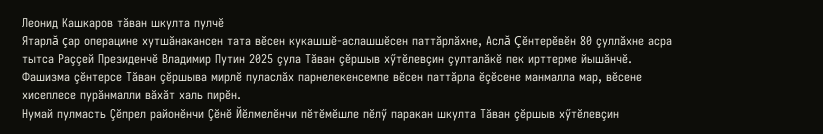Леонид Кашкаров тăван шкулта пулчӗ
Ятарлă çар операцине хутшăнакансен тата вӗсен кукашшӗ-аслашшӗсен паттăрлăхне, Аслă Çӗнтерӗвӗн 80 çуллăхне асра тытса Раççей Президенчӗ Владимир Путин 2025 çула Тăван çӗршыв хӳтӗлевçин çулталăкӗ пек ирттерме йышăнчӗ. Фашизма çӗнтерсе Тăван çӗршыва мирлӗ пуласлăх парнелекенсемпе вӗсен паттăрла ӗçӗсене манмалла мар, вӗсене хисеплесе пурăнмалли вăхăт халь пирӗн.
Нумай пулмасть Çӗпрел районӗнчи Çӗнӗ Йӗлмелӗнчи пӗтӗмӗшле пӗлӳ паракан шкулта Тăван çӗршыв хӳтӗлевçин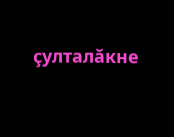çулталăкне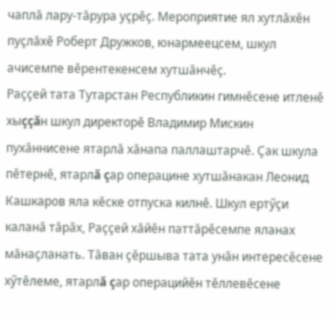чаплă лару-тăрура уçрӗç. Мероприятие ял хутлăхӗн пуçлăхӗ Роберт Дружков, юнармеецсем, шкул ачисемпе вӗрентекенсем хутшăнчӗç.
Раççей тата Тутарстан Республикин гимнӗсене итленӗ хыççăн шкул директорӗ Владимир Мискин пухăннисене ятарлă хăнапа паллаштарчӗ. Çак шкула пӗтернӗ, ятарлă çар операцине хутшăнакан Леонид Кашкаров яла кӗске отпуска килнӗ. Шкул ертӳçи каланă тăрăх, Раççей хăйӗн паттăрӗсемпе яланах мăнаçланать. Тăван çӗршыва тата унăн интересӗсене хӳтӗлеме, ятарлă çар операцийӗн тӗллевӗсене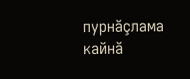пурнăçлама кайнă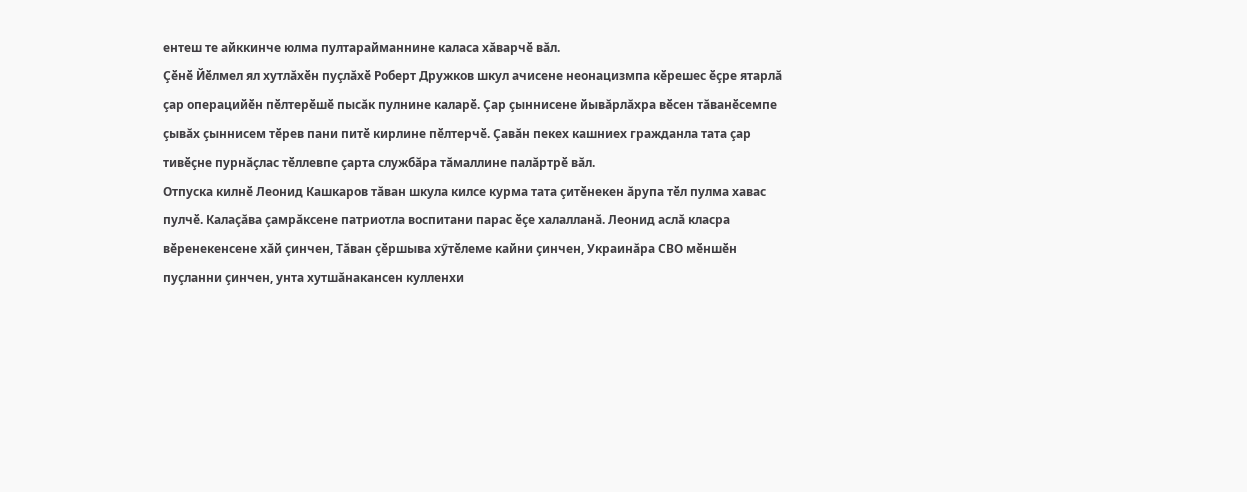ентеш те айккинче юлма пултарайманнине каласа хăварчӗ вăл.
Çӗнӗ Йӗлмел ял хутлăхӗн пуçлăхӗ Роберт Дружков шкул ачисене неонацизмпа кӗрешес ӗçре ятарлă çар операцийӗн пӗлтерӗшӗ пысăк пулнине каларӗ. Çар çыннисене йывăрлăхра вӗсен тăванӗсемпе çывăх çыннисем тӗрев пани питӗ кирлине пӗлтерчӗ. Çавăн пекех кашниех гражданла тата çар тивӗçне пурнăçлас тӗллевпе çарта службăра тăмаллине палăртрӗ вăл.
Отпуска килнӗ Леонид Кашкаров тăван шкула килсе курма тата çитӗнекен ăрупа тӗл пулма хавас пулчӗ. Калаçăва çамрăксене патриотла воспитани парас ӗçе халалланă. Леонид аслă класра вӗренекенсене хăй çинчен, Тăван çӗршыва хӳтӗлеме кайни çинчен, Украинăра СВО мӗншӗн пуçланни çинчен, унта хутшăнакансен кулленхи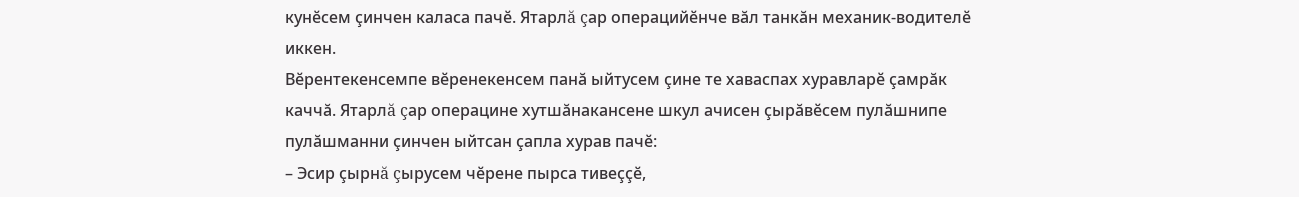кунӗсем çинчен каласа пачӗ. Ятарлă çар операцийӗнче вăл танкăн механик-водителӗ иккен.
Вӗрентекенсемпе вӗренекенсем панă ыйтусем çине те хаваспах хуравларӗ çамрăк каччă. Ятарлă çар операцине хутшăнакансене шкул ачисен çырăвӗсем пулăшнипе пулăшманни çинчен ыйтсан çапла хурав пачӗ:
– Эсир çырнă çырусем чӗрене пырса тивеççӗ,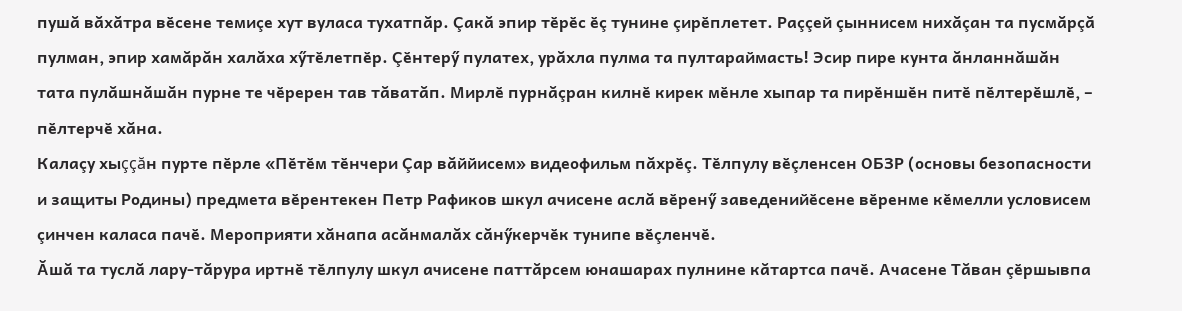пушă вăхăтра вӗсене темиçе хут вуласа тухатпăр. Çакă эпир тӗрӗс ӗç тунине çирӗплетет. Раççей çыннисем нихăçан та пусмăрçă пулман, эпир хамăрăн халăха хӳтӗлетпӗр. Çӗнтерӳ пулатех, урăхла пулма та пултараймасть! Эсир пире кунта ăнланнăшăн тата пулăшнăшăн пурне те чӗререн тав тăватăп. Мирлӗ пурнăçран килнӗ кирек мӗнле хыпар та пирӗншӗн питӗ пӗлтерӗшлӗ, – пӗлтерчӗ хăна.
Калаçу хыççăн пурте пӗрле «Пӗтӗм тӗнчери Çар вăййисем» видеофильм пăхрӗç. Тӗлпулу вӗçленсен ОБЗР (основы безопасности и защиты Родины) предмета вӗрентекен Петр Рафиков шкул ачисене аслă вӗренӳ заведенийӗсене вӗренме кӗмелли условисем çинчен каласа пачӗ. Мероприяти хăнапа асăнмалăх сăнӳкерчӗк тунипе вӗçленчӗ.
Ăшă та туслă лару-тăрура иртнӗ тӗлпулу шкул ачисене паттăрсем юнашарах пулнине кăтартса пачӗ. Ачасене Тăван çӗршывпа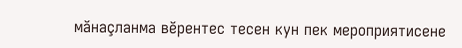мăнаçланма вӗрентес тесен кун пек мероприятисене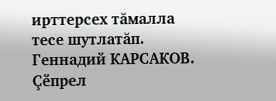ирттерсех тăмалла тесе шутлатăп.
Геннадий КАРСАКОВ.
Çӗпрел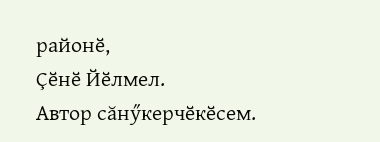районӗ,
Çӗнӗ Йӗлмел.
Автор сăнӳкерчӗкӗсем.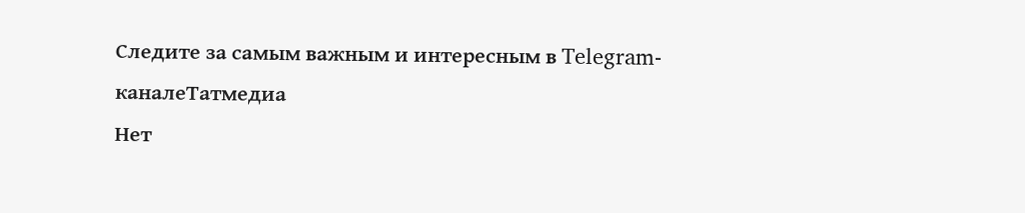Следите за самым важным и интересным в Telegram-каналеТатмедиа
Нет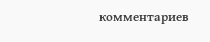комментариев